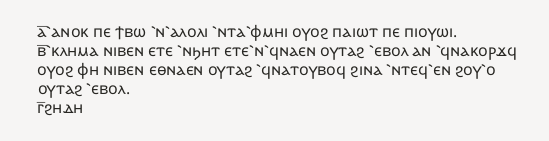ⲁ̅⳿ⲁⲛⲟⲕ ⲡⲉ ϯⲃⲱ ⳿ⲛ⳿ⲁⲗⲟⲗⲓ ⳿ⲛⲧⲁ⳿ⲫⲙⲏⲓ ⲟⲩⲟϩ ⲡⲁⲓⲱⲧ ⲡⲉ ⲡⲓⲟⲩⲱⲓ.
ⲃ̅⳿ⲕⲗⲏⲙⲁ ⲛⲓⲃⲉⲛ ⲉⲧⲉ ⳿ⲛϧⲏⲧ ⲉⲧⲉ⳿ⲛ⳿ϥⲛⲁⲉⲛ ⲟⲩⲧⲁϩ ⳿ⲉⲃⲟⲗ ⲁⲛ ⳿ϥⲛⲁⲕⲟⲣϫϥ ⲟⲩⲟϩ ⲫⲏ ⲛⲓⲃⲉⲛ ⲉⲑⲛⲁⲉⲛ ⲟⲩⲧⲁϩ ⳿ϥⲛⲁⲧⲟⲩⲃⲟϥ ϩⲓⲛⲁ ⳿ⲛⲧⲉϥ⳿ⲉⲛ ϩⲟⲩ⳿ⲟ ⲟⲩⲧⲁϩ ⳿ⲉⲃⲟⲗ.
ⲅ̅ϩⲏⲇⲏ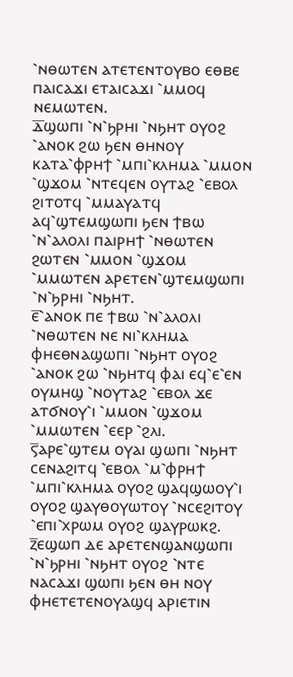⳿ⲛⲑⲱⲧⲉⲛ ⲁⲧⲉⲧⲉⲛⲧⲟⲩⲃⲟ ⲉⲑⲃⲉ ⲡⲁⲓⲥⲁϫⲓ ⲉⲧⲁⲓⲥⲁϫⲓ ⳿ⲙⲙⲟϥ ⲛⲉⲙⲱⲧⲉⲛ.
ⲇ̅ϣⲱⲡⲓ ⳿ⲛ⳿ϧⲣⲏⲓ ⳿ⲛϧⲏⲧ ⲟⲩⲟϩ ⳿ⲁⲛⲟⲕ ϩⲱ ϧⲉⲛ ⲑⲏⲛⲟⲩ ⲕⲁⲧⲁ⳿ⲫⲣⲏϯ ⳿ⲙⲡⲓ⳿ⲕⲗⲏⲙⲁ ⳿ⲙⲙⲟⲛ ⳿ϣϫⲟⲙ ⳿ⲛⲧⲉϥⲉⲛ ⲟⲩⲧⲁϩ ⳿ⲉⲃⲟⲗ ϩⲓⲧⲟⲧϥ ⳿ⲙⲙⲁⲩⲁⲧϥ ⲁϥ⳿ϣⲧⲉⲙϣⲱⲡⲓ ϧⲉⲛ ϯⲃⲱ ⳿ⲛ⳿ⲁⲗⲟⲗⲓ ⲡⲁⲓⲣⲏϯ ⳿ⲛⲑⲱⲧⲉⲛ ϩⲱⲧⲉⲛ ⳿ⲙⲙⲟⲛ ⳿ϣϫⲟⲙ ⳿ⲙⲙⲱⲧⲉⲛ ⲁⲣⲉⲧⲉⲛ⳿ϣⲧⲉⲙϣⲱⲡⲓ ⳿ⲛ⳿ϧⲣⲏⲓ ⳿ⲛϧⲏⲧ.
ⲉ̅⳿ⲁⲛⲟⲕ ⲡⲉ ϯⲃⲱ ⳿ⲛ⳿ⲁⲗⲟⲗⲓ ⳿ⲛⲑⲱⲧⲉⲛ ⲛⲉ ⲛⲓ⳿ⲕⲗⲏⲙⲁ ⲫⲏⲉⲑⲛⲁϣⲱⲡⲓ ⳿ⲛϧⲏⲧ ⲟⲩⲟϩ ⳿ⲁⲛⲟⲕ ϩⲱ ⳿ⲛϧⲏⲧϥ ⲫⲁⲓ ⲉϥ⳿ⲉ⳿ⲉⲛ ⲟⲩⲙⲏϣ ⳿ⲛⲟⲩⲧⲁϩ ⳿ⲉⲃⲟⲗ ϫⲉ ⲁⲧϭⲛⲟⲩ⳿ⲓ ⳿ⲙⲙⲟⲛ ⳿ϣϫⲟⲙ ⳿ⲙⲙⲱⲧⲉⲛ ⳿ⲉⲉⲣ ⳿ϩⲗⲓ.
ⲋ̅ⲁⲣⲉ⳿ϣⲧⲉⲙ ⲟⲩⲁⲓ ϣⲱⲡⲓ ⳿ⲛϧⲏⲧ ⲥⲉⲛⲁϩⲓⲧϥ ⳿ⲉⲃⲟⲗ ⳿ⲙ⳿ⲫⲣⲏϯ ⳿ⲙⲡⲓ⳿ⲕⲗⲏⲙⲁ ⲟⲩⲟϩ ϣⲁϥϣⲱⲟⲩ⳿ⲓ ⲟⲩⲟϩ ϣⲁⲩⲑⲟⲩⲱⲧⲟⲩ ⳿ⲛⲥⲉϩⲓⲧⲟⲩ ⳿ⲉⲡⲓ⳿ⲭⲣⲱⲙ ⲟⲩⲟϩ ϣⲁⲩⲣⲱⲕϩ.
ⲍ̅ⲉϣⲱⲡ ⲇⲉ ⲁⲣⲉⲧⲉⲛϣⲁⲛϣⲱⲡⲓ ⳿ⲛ⳿ϧⲣⲏⲓ ⳿ⲛϧⲏⲧ ⲟⲩⲟϩ ⳿ⲛⲧⲉ ⲛⲁⲥⲁϫⲓ ϣⲱⲡⲓ ϧⲉⲛ ⲑⲏ ⲛⲟⲩ ⲫⲏⲉⲧⲉⲧⲉⲛⲟⲩⲁϣϥ ⲁⲣⲓⲉⲧⲓⲛ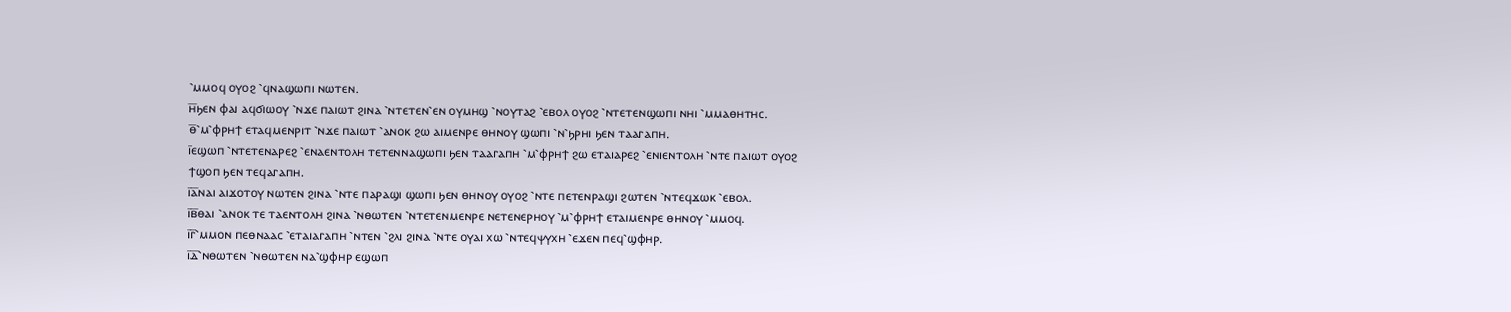⳿ⲙⲙⲟϥ ⲟⲩⲟϩ ⳿ϥⲛⲁϣⲱⲡⲓ ⲛⲱⲧⲉⲛ.
ⲏ̅ϧⲉⲛ ⲫⲁⲓ ⲁϥϭⲓⲱⲟⲩ ⳿ⲛϫⲉ ⲡⲁⲓⲱⲧ ϩⲓⲛⲁ ⳿ⲛⲧⲉⲧⲉⲛ⳿ⲉⲛ ⲟⲩⲙⲏϣ ⳿ⲛⲟⲩⲧⲁϩ ⳿ⲉⲃⲟⲗ ⲟⲩⲟϩ ⳿ⲛⲧⲉⲧⲉⲛϣⲱⲡⲓ ⲛⲏⲓ ⳿ⲙⲙⲁⲑⲏⲧⲏⲥ.
ⲑ̅⳿ⲙ⳿ⲫⲣⲏϯ ⲉⲧⲁϥⲙⲉⲛⲣⲓⲧ ⳿ⲛϫⲉ ⲡⲁⲓⲱⲧ ⳿ⲁⲛⲟⲕ ϩⲱ ⲁⲓⲙⲉⲛⲣⲉ ⲑⲏⲛⲟⲩ ϣⲱⲡⲓ ⳿ⲛ⳿ϧⲣⲏⲓ ϧⲉⲛ ⲧⲁⲁⲅⲁⲡⲏ.
ⲓ̅ⲉϣⲱⲡ ⳿ⲛⲧⲉⲧⲉⲛⲁⲣⲉϩ ⳿ⲉⲛⲁⲉⲛⲧⲟⲗⲏ ⲧⲉⲧⲉⲛⲛⲁϣⲱⲡⲓ ϧⲉⲛ ⲧⲁⲁⲅⲁⲡⲏ ⳿ⲙ⳿ⲫⲣⲏϯ ϩⲱ ⲉⲧⲁⲓⲁⲣⲉϩ ⳿ⲉⲛⲓⲉⲛⲧⲟⲗⲏ ⳿ⲛⲧⲉ ⲡⲁⲓⲱⲧ ⲟⲩⲟϩ ϯϣⲟⲡ ϧⲉⲛ ⲧⲉϥⲁⲅⲁⲡⲏ.
ⲓ̅ⲁ̅ⲛⲁⲓ ⲁⲓϫⲟⲧⲟⲩ ⲛⲱⲧⲉⲛ ϩⲓⲛⲁ ⳿ⲛⲧⲉ ⲡⲁⲣⲁϣⲓ ϣⲱⲡⲓ ϧⲉⲛ ⲑⲏⲛⲟⲩ ⲟⲩⲟϩ ⳿ⲛⲧⲉ ⲡⲉⲧⲉⲛⲣⲁϣⲓ ϩⲱⲧⲉⲛ ⳿ⲛⲧⲉϥϫⲱⲕ ⳿ⲉⲃⲟⲗ.
ⲓ̅ⲃ̅ⲑⲁⲓ ⳿ⲁⲛⲟⲕ ⲧⲉ ⲧⲁⲉⲛⲧⲟⲗⲏ ϩⲓⲛⲁ ⳿ⲛⲑⲱⲧⲉⲛ ⳿ⲛⲧⲉⲧⲉⲛⲙⲉⲛⲣⲉ ⲛⲉⲧⲉⲛⲉⲣⲏⲟⲩ ⳿ⲙ⳿ⲫⲣⲏϯ ⲉⲧⲁⲓⲙⲉⲛⲣⲉ ⲑⲏⲛⲟⲩ ⳿ⲙⲙⲟϥ.
ⲓ̅ⲅ̅⳿ⲙⲙⲟⲛ ⲡⲉⲑⲛⲁⲁⲥ ⳿ⲉⲧⲁⲓⲁⲅⲁⲡⲏ ⳿ⲛⲧⲉⲛ ⳿ϩⲗⲓ ϩⲓⲛⲁ ⳿ⲛⲧⲉ ⲟⲩⲁⲓ ⲭⲱ ⳿ⲛⲧⲉϥⲯⲩⲭⲏ ⳿ⲉϫⲉⲛ ⲡⲉϥ⳿ϣⲫⲏⲣ.
ⲓ̅ⲇ̅⳿ⲛⲑⲱⲧⲉⲛ ⳿ⲛⲑⲱⲧⲉⲛ ⲛⲁ⳿ϣⲫⲏⲣ ⲉϣⲱⲡ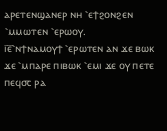ⲁⲣⲉⲧⲉⲛϣⲁⲛⲉⲣ ⲛⲏ ⳿ⲉϯϩⲟⲛϩⲉⲛ ⳿ⲙⲙⲱⲧⲉⲛ ⳿ⲉⲣⲱⲟⲩ.
ⲓ̅ⲉ̅⳿ⲛϯⲛⲁⲙⲟⲩϯ ⳿ⲉⲣⲱⲧⲉⲛ ⲁⲛ ϫⲉ ⲃⲱⲕ ϫⲉ ⳿ⲙⲡⲁⲣⲉ ⲡⲓⲃⲱⲕ ⳿ⲉⲙⲓ ϫⲉ ⲟⲩ ⲡⲉⲧⲉ ⲡⲉϥ⳪ ⲣⲁ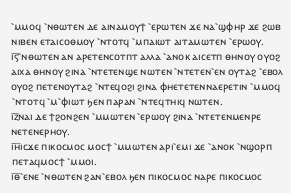⳿ⲙⲙⲟϥ ⳿ⲛⲑⲱⲧⲉⲛ ⲇⲉ ⲁⲓⲛⲁⲙⲟⲩϯ ⳿ⲉⲣⲱⲧⲉⲛ ϫⲉ ⲛⲁ⳿ϣⲫⲏⲣ ϫⲉ ϩⲱⲃ ⲛⲓⲃⲉⲛ ⲉⲧⲁⲓⲥⲟⲑⲙⲟⲩ ⳿ⲛⲧⲟⲧϥ ⳿ⲙⲡⲁⲓⲱⲧ ⲁⲓⲧⲁⲙⲱⲧⲉⲛ ⳿ⲉⲣⲱⲟⲩ.
ⲓ̅ⲋ̅⳿ⲛⲑⲱⲧⲉⲛ ⲁⲛ ⲁⲣⲉⲧⲉⲛⲥⲟⲧⲡⲧ ⲁⲗⲗⲁ ⳿ⲁⲛⲟⲕ ⲁⲓⲥⲉⲧⲡ ⲑⲏⲛⲟⲩ ⲟⲩⲟϩ ⲁⲓⲭⲁ ⲑⲏⲛⲟⲩ ϩⲓⲛⲁ ⳿ⲛⲧⲉⲧⲉⲛϣⲉ ⲛⲱⲧⲉⲛ ⳿ⲛⲧⲉⲧⲉⲛ⳿ⲉⲛ ⲟⲩⲧⲁϩ ⳿ⲉⲃⲟⲗ ⲟⲩⲟϩ ⲡⲉⲧⲉⲛⲟⲩⲧⲁϩ ⳿ⲛⲧⲉϥⲟϩⲓ ϩⲓⲛⲁ ⲫⲏⲉⲧⲉⲧⲉⲛⲛⲁⲉⲣⲉⲧⲓⲛ ⳿ⲙⲙⲟϥ ⳿ⲛⲧⲟⲧϥ ⳿ⲙ⳿ⲫⲓⲱⲧ ϧⲉⲛ ⲡⲁⲣⲁⲛ ⳿ⲛⲧⲉϥⲧⲏⲓϥ ⲛⲱⲧⲉⲛ.
ⲓ̅ⲍ̅ⲛⲁⲓ ⲇⲉ ϯϩⲟⲛϩⲉⲛ ⳿ⲙⲙⲱⲧⲉⲛ ⳿ⲉⲣⲱⲟⲩ ϩⲓⲛⲁ ⳿ⲛⲧⲉⲧⲉⲛⲙⲉⲛⲣⲉ ⲛⲉⲧⲉⲛⲉⲣⲏⲟⲩ.
ⲓ̅ⲏ̅ⲓⲥϫⲉ ⲡⲓⲕⲟⲥⲙⲟⲥ ⲙⲟⲥϯ ⳿ⲙⲙⲱⲧⲉⲛ ⲁⲣⲓ⳿ⲉⲙⲓ ϫⲉ ⳿ⲁⲛⲟⲕ ⳿ⲛϣⲟⲣⲡ ⲡⲉⲧⲁϥⲙⲟⲥϯ ⳿ⲙⲙⲟⲓ.
ⲓ̅ⲑ̅⳿ⲉⲛⲉ ⳿ⲛⲑⲱⲧⲉⲛ ϩⲁⲛ⳿ⲉⲃⲟⲗ ϧⲉⲛ ⲡⲓⲕⲟⲥⲙⲟⲥ ⲛⲁⲣⲉ ⲡⲓⲕⲟⲥⲙⲟⲥ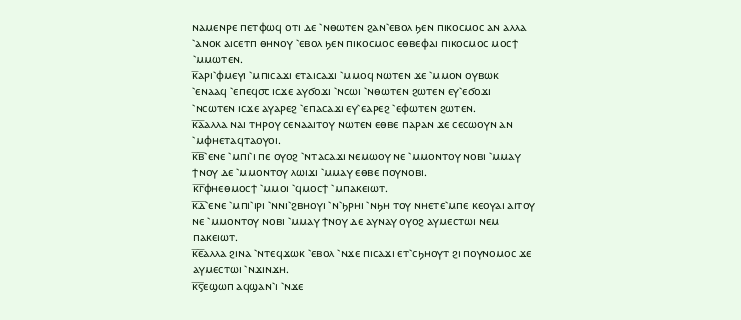ⲛⲁⲙⲉⲛⲣⲉ ⲡⲉⲧⲫⲱϥ ⲟⲧⲓ ⲇⲉ ⳿ⲛⲑⲱⲧⲉⲛ ϩⲁⲛ⳿ⲉⲃⲟⲗ ϧⲉⲛ ⲡⲓⲕⲟⲥⲙⲟⲥ ⲁⲛ ⲁⲗⲗⲁ ⳿ⲁⲛⲟⲕ ⲁⲓⲥⲉⲧⲡ ⲑⲏⲛⲟⲩ ⳿ⲉⲃⲟⲗ ϧⲉⲛ ⲡⲓⲕⲟⲥⲙⲟⲥ ⲉⲑⲃⲉⲫⲁⲓ ⲡⲓⲕⲟⲥⲙⲟⲥ ⲙⲟⲥϯ ⳿ⲙⲙⲱⲧⲉⲛ.
ⲕ̅ⲁⲣⲓ⳿ⲫⲙⲉⲩⲓ ⳿ⲙⲡⲓⲥⲁϫⲓ ⲉⲧⲁⲓⲥⲁϫⲓ ⳿ⲙⲙⲟϥ ⲛⲱⲧⲉⲛ ϫⲉ ⳿ⲙⲙⲟⲛ ⲟⲩⲃⲱⲕ ⳿ⲉⲛⲁⲁϥ ⳿ⲉⲡⲉϥ⳪ ⲓⲥϫⲉ ⲁⲩϭⲟϫⲓ ⳿ⲛⲥⲱⲓ ⳿ⲛⲑⲱⲧⲉⲛ ϩⲱⲧⲉⲛ ⲉⲩ⳿ⲉϭⲟϫⲓ ⳿ⲛⲥⲱⲧⲉⲛ ⲓⲥϫⲉ ⲁⲩⲁⲣⲉϩ ⳿ⲉⲡⲁⲥⲁϫⲓ ⲉⲩ⳿ⲉⲁⲣⲉϩ ⳿ⲉⲫⲱⲧⲉⲛ ϩⲱⲧⲉⲛ.
ⲕ̅ⲁ̅ⲁⲗⲗⲁ ⲛⲁⲓ ⲧⲏⲣⲟⲩ ⲥⲉⲛⲁⲁⲓⲧⲟⲩ ⲛⲱⲧⲉⲛ ⲉⲑⲃⲉ ⲡⲁⲣⲁⲛ ϫⲉ ⲥⲉⲥⲱⲟⲩⲛ ⲁⲛ ⳿ⲙⲫⲏⲉⲧⲁϥⲧⲁⲟⲩⲟⲓ.
ⲕ̅ⲃ̅⳿ⲉⲛⲉ ⳿ⲙⲡⲓ⳿ⲓ ⲡⲉ ⲟⲩⲟϩ ⳿ⲛⲧⲁⲥⲁϫⲓ ⲛⲉⲙⲱⲟⲩ ⲛⲉ ⳿ⲙⲙⲟⲛⲧⲟⲩ ⲛⲟⲃⲓ ⳿ⲙⲙⲁⲩ ϯⲛⲟⲩ ⲇⲉ ⳿ⲙⲙⲟⲛⲧⲟⲩ ⲗⲱⲓϫⲓ ⳿ⲙⲙⲁⲩ ⲉⲑⲃⲉ ⲡⲟⲩⲛⲟⲃⲓ.
ⲕ̅ⲅ̅ⲫⲏⲉⲑⲙⲟⲥϯ ⳿ⲙⲙⲟⲓ ⳿ϥⲙⲟⲥϯ ⳿ⲙⲡⲁⲕⲉⲓⲱⲧ.
ⲕ̅ⲇ̅⳿ⲉⲛⲉ ⳿ⲙⲡⲓ⳿ⲓⲣⲓ ⳿ⲛⲛⲓ⳿ϩⲃⲏⲟⲩⲓ ⳿ⲛ⳿ϧⲣⲏⲓ ⳿ⲛϧⲏ ⲧⲟⲩ ⲛⲏⲉⲧⲉ⳿ⲙⲡⲉ ⲕⲉⲟⲩⲁⲓ ⲁⲓⲧⲟⲩ ⲛⲉ ⳿ⲙⲙⲟⲛⲧⲟⲩ ⲛⲟⲃⲓ ⳿ⲙⲙⲁⲩ ϯⲛⲟⲩ ⲇⲉ ⲁⲩⲛⲁⲩ ⲟⲩⲟϩ ⲁⲩⲙⲉⲥⲧⲱⲓ ⲛⲉⲙ ⲡⲁⲕⲉⲓⲱⲧ.
ⲕ̅ⲉ̅ⲁⲗⲗⲁ ϩⲓⲛⲁ ⳿ⲛⲧⲉϥϫⲱⲕ ⳿ⲉⲃⲟⲗ ⳿ⲛϫⲉ ⲡⲓⲥⲁϫⲓ ⲉⲧ⳿ⲥϧⲏⲟⲩⲧ ϩⲓ ⲡⲟⲩⲛⲟⲙⲟⲥ ϫⲉ ⲁⲩⲙⲉⲥⲧⲱⲓ ⳿ⲛϫⲓⲛϫⲏ.
ⲕ̅ⲋ̅ⲉϣⲱⲡ ⲁϥϣⲁⲛ⳿ⲓ ⳿ⲛϫⲉ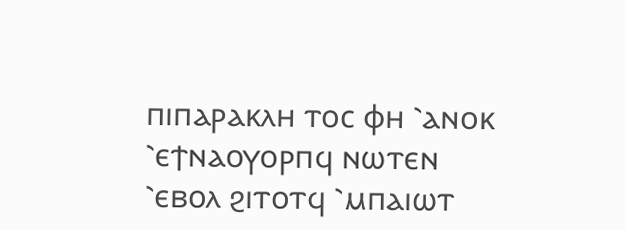ⲡⲓⲡⲁⲣⲁⲕⲗⲏ ⲧⲟⲥ ⲫⲏ ⳿ⲁⲛⲟⲕ ⳿ⲉϯⲛⲁⲟⲩⲟⲣⲡϥ ⲛⲱⲧⲉⲛ ⳿ⲉⲃⲟⲗ ϩⲓⲧⲟⲧϥ ⳿ⲙⲡⲁⲓⲱⲧ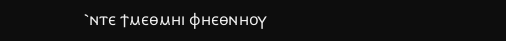⳿ⲛⲧⲉ ϯⲙⲉⲑⲙⲏⲓ ⲫⲏⲉⲑⲛⲏⲟⲩ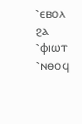⳿ⲉⲃⲟⲗ ϩⲁ ⳿ⲫⲓⲱⲧ ⳿ⲛⲑⲟϥ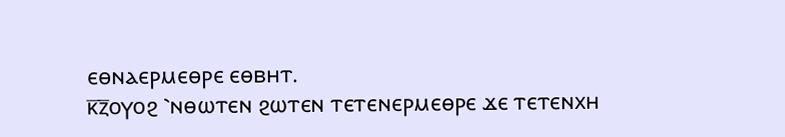ⲉⲑⲛⲁⲉⲣⲙⲉⲑⲣⲉ ⲉⲑⲃⲏⲧ.
ⲕ̅ⲍ̅ⲟⲩⲟϩ ⳿ⲛⲑⲱⲧⲉⲛ ϩⲱⲧⲉⲛ ⲧⲉⲧⲉⲛⲉⲣⲙⲉⲑⲣⲉ ϫⲉ ⲧⲉⲧⲉⲛⲭⲏ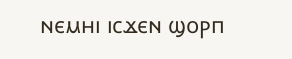ⲛⲉⲙⲏⲓ ⲓⲥϫⲉⲛ ϣⲟⲣⲡ